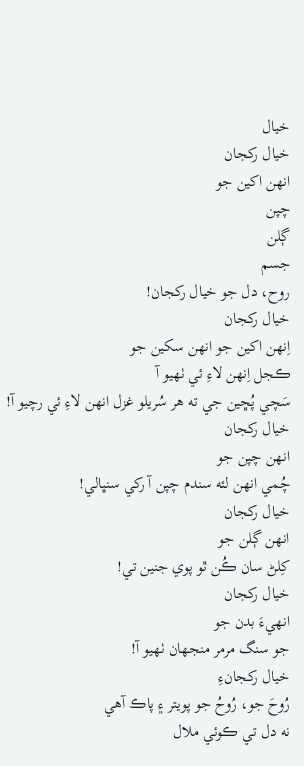خيال
خيال رکجان
انهن اکين جو
چپن
ڳلن
جسم
روح، دل جو خيال رکجان!
خيال رکجان
اِنهن اکين جو انهن سکين جو
ڪجل اِنهن لاءِ ئي ٺهيو آ
سَچي پُڇين جي ته هر سُريلو غزل انهن لاءِ ئي رچيو آ!
خيال رکجان
انهن چپن جو
چُمي انهن لئه سندم چپن آ رکي سنڀالي!
خيال رکجان
انهن ڳلن جو
کِلڻ سان ڪُن ٿو پوي جنين تي!
خيال رکجان
انهيءَ بدن جو
جو سنگ مرمر منجهان ٺهيو آ!
خيال رکجانءِ
رُوحَ جو، رُوحُ جو پويتر ۽ پاڪ آهي
نه دل تي ڪوئي ملال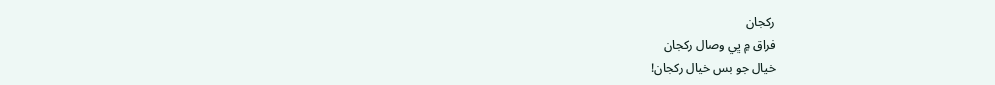رکجان
فراق ۾ ڀي وصال رکجان
خيال جو بس خيال رکجان!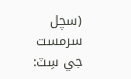(سچل سرمست جي سِٽ: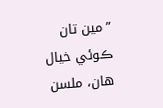”مين تان ڪوئي خيال هان، ملسن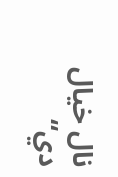نال خيال دي“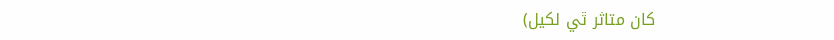کان متاثر ٿي لکيل)